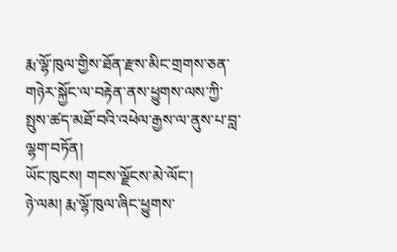རྨ་ལྷོ་ཁུལ་གྱིས་ཐོན་རྫས་མིང་གྲགས་ཅན་གཉེར་སྐྱོང་ལ་བརྟེན་ནས་ཕྱུགས་ལས་ཀྱི་སྤུས་ཚད་མཐོ་བའི་འཕེལ་རྒྱས་ལ་ནུས་པ་བླ་ལྷག་བཏོན།
ཡོང་ཁུངས། གངས་ལྗོངས་མེ་ལོང་།
ཉེ་ལམ། རྨ་ལྷོ་ཁུལ་ཞིང་ཕྱུགས་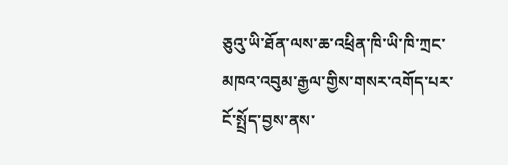ཅུའུ་ཡི་ཐོན་ལས་ཆ་འཕྲིན་ཁི་ཡི་ཁི་ཀྲང་མཁའ་འབུམ་རྒྱལ་གྱིས་གསར་འགོད་པར་ངོ་སྤྲོད་བྱས་ནས་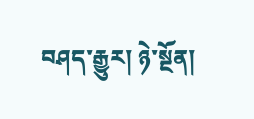བཤད་རྒྱུར། ཉེ་སྔོན།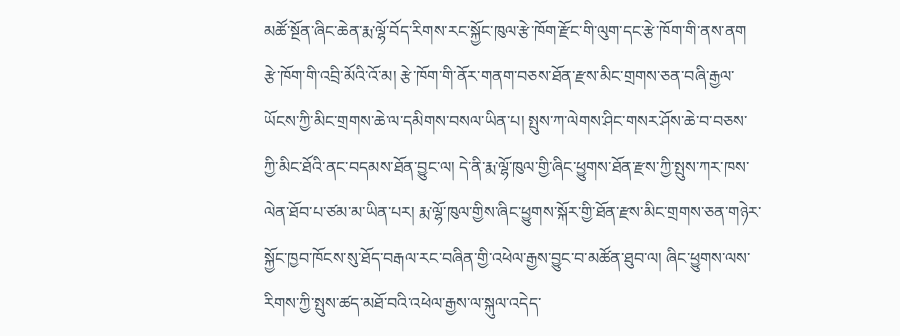མཚོ་སྔོན་ཞིང་ཆེན་རྨ་ལྷོ་བོད་རིགས་རང་སྐྱོང་ཁུལ་རྩེ་ཁོག་རྫོང་གི་ལུག་དང་རྩེ་ཁོག་གི་ནས་ནག རྩེ་ཁོག་གི་འབྲི་མོའི་འོ་མ། རྩེ་ཁོག་གི་ནོར་གནག་བཅས་ཐོན་རྫས་མིང་གྲགས་ཅན་བཞི་རྒྱལ་ཡོངས་ཀྱི་མིང་གྲགས་ཆེ་ལ་དམིགས་བསལ་ཡིན་པ། སྤུས་ཀ་ལེགས་ཤིང་གསར་ཤོས་ཆེ་བ་བཅས་ཀྱི་མིང་ཐོའི་ནང་བདམས་ཐོན་བྱུང་ལ། དེ་ནི་རྨ་ལྷོ་ཁུལ་གྱི་ཞིང་ཕྱུགས་ཐོན་རྫས་ཀྱི་སྤུས་ཀར་ཁས་ལེན་ཐོབ་པ་ཙམ་མ་ཡིན་པར། རྨ་ལྷོ་ཁུལ་གྱིས་ཞིང་ཕྱུགས་སྐོར་གྱི་ཐོན་རྫས་མིང་གྲགས་ཅན་གཉེར་སྐྱོང་ཁྱབ་ཁོངས་སུ་ཐོད་བརྒལ་རང་བཞིན་གྱི་འཕེལ་རྒྱས་བྱུང་བ་མཚོན་ཐུབ་ལ། ཞིང་ཕྱུགས་ལས་རིགས་ཀྱི་སྤུས་ཚད་མཐོ་བའི་འཕེལ་རྒྱས་ལ་སྐུལ་འདེད་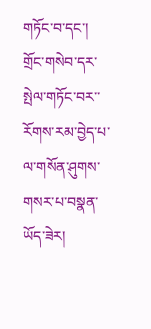གཏོང་བ་དང་། གྲོང་གསེབ་དར་སྤེལ་གཏོང་བར་་རོགས་རམ་བྱེད་པ་ལ་གསོན་ཤུགས་གསར་པ་བསྣན་ཡོད་ཟེར།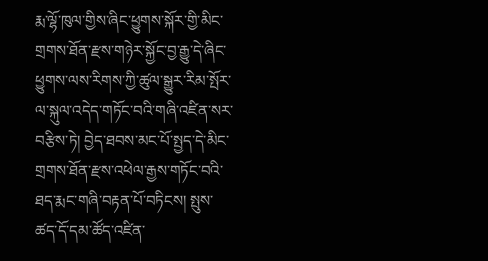རྨ་ལྷོ་ཁུལ་གྱིས་ཞིང་ཕྱུགས་སྐོར་གྱི་མིང་གྲགས་ཐོན་རྫས་གཉེར་སྐྱོང་བྱ་རྒྱུ་དེ་ཞིང་ཕྱུགས་ལས་རིགས་ཀྱི་ཚུལ་སྒྱུར་རིམ་སྤོར་ལ་སྐུལ་འདེད་གཏོང་བའི་གཞི་འཛིན་སར་བརྩིས་ཏེ། བྱེད་ཐབས་མང་པོ་སྤྱད་དེ་མིང་གྲགས་ཐོན་རྫས་འཕེལ་རྒྱས་གཏོང་བའི་ཐད་རྨང་གཞི་བརྟན་པོ་བཏིངས། སྤུས་ཚད་དོ་དམ་ཚོད་འཛིན་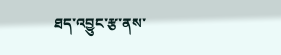ཐད་འབྱུང་རྩ་ནས་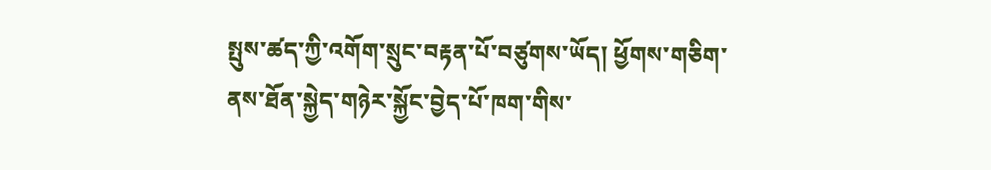སྤུས་ཚད་ཀྱི་འགོག་སྲུང་བརྟན་པོ་བཙུགས་ཡོད། ཕྱོགས་གཅིག་ནས་ཐོན་སྐྱེད་གཉེར་སྐྱོང་བྱེད་པོ་ཁག་གིས་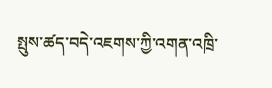སྤུས་ཚད་བདེ་འཇགས་ཀྱི་འགན་འཁྲི་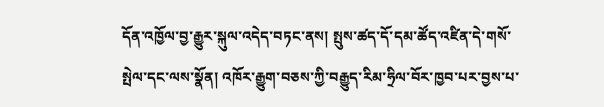དོན་འཁྱོལ་བྱ་རྒྱུར་སྐུལ་འདེད་བཏང་ནས། སྤུས་ཚད་དོ་དམ་ཚོད་འཛིན་དེ་གསོ་སྤེལ་དང་ལས་སྣོན། འཁོར་རྒྱུག་བཅས་ཀྱི་བརྒྱུད་རིམ་ཧྲིལ་བོར་ཁྱབ་པར་བྱས་པ་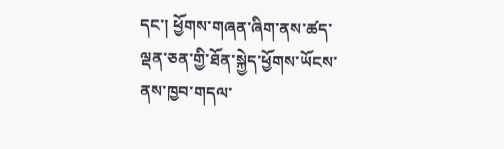དང་། ཕྱོགས་གཞན་ཞིག་ནས་ཚད་ལྡན་ཅན་གྱི་ཐོན་སྐྱེད་ཕྱོགས་ཡོངས་ནས་ཁྱབ་གདལ་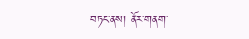བཏང་ནས། ནོར་གནག་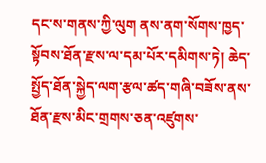དང་ས་གནས་ཀྱི་ལུག ནས་ནག་སོགས་ཁྱད་སྟོབས་ཐོན་རྫས་ལ་དམ་པོར་དམིགས་ཏེ། ཆེད་སྤྱོད་ཐོན་སྐྱེད་ལག་རྩལ་ཚད་གཞི་བཟོས་ནས་ཐོན་རྫས་མིང་གྲགས་ཅན་འཛུགས་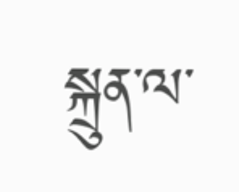སྐྲུན་ལ་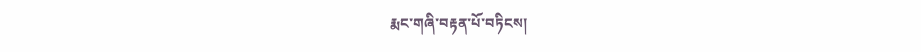རྨང་གཞི་བརྟན་པོ་བཏིངས།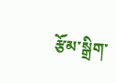རྩོམ་སྒྲིག་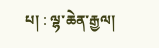པ། : ལྷ་ཆེན་རྒྱལ།